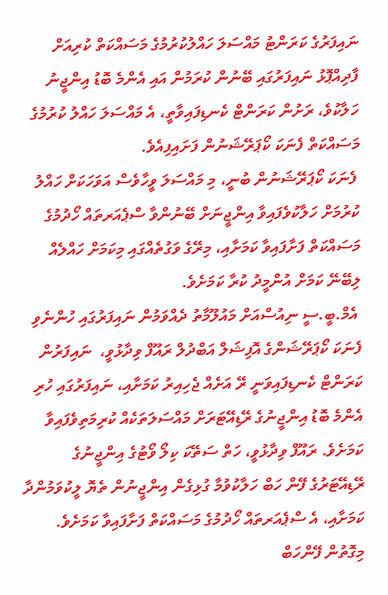ނައިފަރުގެ ކަރަންޓު މައްސަލަ ހައްލުކުރުމުގެ މަސައްކަތް ކުރިއަށް
ފާދިއްޕޮޅު ނައިފަރުގައި ބޭނުން ކުރަމުން އައި އެންމެ ބޮޑު އިންޖީނު ހަލާކުވެ، ރަށުން ކަރަންޓް ކެނޑިފައިވާތީ، އެ މައްސަލަ ހައްލު ކުރުމުގެ މަސައްކަތް ފެނަކަ ކޯޕަރޭޝަނުން ފަށައިފިއެވެ.
 ފެނަކަ ކޯޕަރޭޝަނުން ބުނީ، މި މައްސަލަ ވީހާވެސް އަވަހަކަށް ހައްލު ކުރުމަށް ހަލާކުވެފައިވާ އިންޖީނަށް ބޭނުންވާ ސްޕެއަރތައް ހޯދުމުގެ މަސައްކަތް ފަށާފައިވާ ކަމަށާއި، މިރޭގެ ވަގުތެއްގައި މިކަމަށް ހައްލެއް ލިބޭނޭ ކަމަށް އުންމީދު ކުރާ ކަމަށެވެ.
 އެމް.ބީ.ސީ ނިއުސްއަށް މައުލޫމާތު ދެއްވަމުން ނައިފަރުގައި ހުންނެވި ފެނަކަ ކޯޕަރޭޝަންގެ އޮފިޝަލް އަބްދުލް ރައޫފް ވިދާޅުވީ،  ނައިފަރުން ކަރަންޓް ކެނޑިފައިވަނީ ރޭ އަށެއް ޖެހިއިރު ކަމަށާއި، ނައިފަރުގައި ހުރި އެންމެ ބޮޑު އިންޖީނުގެ ރޭޑިއޭޓަރަށް މައްސަލަތަކެއް ކުރިމަތިވެފައިވާ ކަމަށެވެ. ރައޫފް ވިދާޅުވީ، ހަތް ސަތޭކަ ކިލޯ ވޯޓުގެ އިންޖީނުގެ ރޭޑިއޭޓަރުގެ ފޭން ހަބް ހަލާކުވުމާ ގުޅިގެން އިންޖީނުން ތެޔޮ ލީކުވަމުންދާ ކަމަށާއި، އެ ސްޕެއަރތައް ހޯދުމުގެ މަސައްކަތް ފަށާފައިވާ ކަމަށެވެ. މިގޮތުން ފޭންހަބް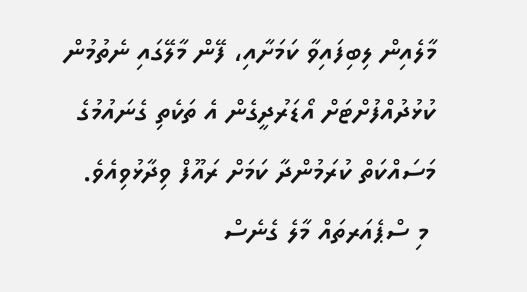މާލެއިން ލިބިފައިވާ ކަމަށާއި، ފޭން މާލޭގައި ނެތުމުން ކުޅުދުއްފުށްޓަށް އޯޑަރުދީގެން އެ ތަކެތި ގެނައުމުގެ މަސައްކަތް ކުރަމުންދާ ކަމަށް ރައޫފް ވިދާޅުވިއެވެ.
 މި ސްޕެއަރތައް މާލެ ގެނެސް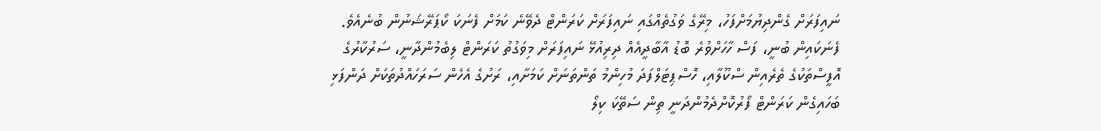ނައިފަރަށް ގެންދިޔުމަށްފަހު، މިރޭގެ ވަގުތެއްގައި ނައިފަރަށް ކަރަންޓް ދެވޭނެ ކަމަށް ފެނަކަ ކޯޕަރޭޝަނުން ބުނެއެވެ.
ފެނަކައިން ބުނީ، ފަސް ހާހަށްވުރެ ބޮޑު އާބާދީއެއް ދިރިއުޅޭ ނައިފަރަށް މިވަގުތު ކަރަންޓް ލިބެމުންދާނީ، ސަރުކާރުގެ އޮފީސްތަކުގެ ތެރެއިން ސްކޫލާއި، ހޮސްޕިޓަލްފަދަ މުހިންމު ތަންތަނަށް ކަމަށާއި، ރަށުގެ އެހެން ސަރަހައްދުތަކަށް ދަންފަޅި ބަހައިގެން ކަރަންޓް ފޯރުކޮށްދެމުންދަނީ ތިން ސަތޭކަ ކިލޯ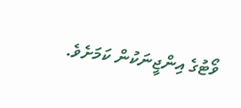ވޯޓުގެ އިންޖީނަކުން ކަމަށެވެ.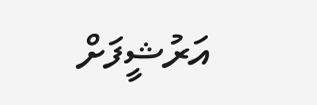އަރުޝީފަށް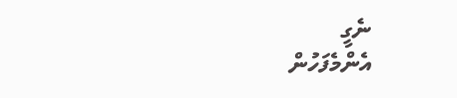ނެގީ
އެންމެފަހުން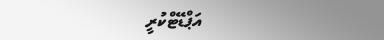އަޕްޑޭޓްކުރީ